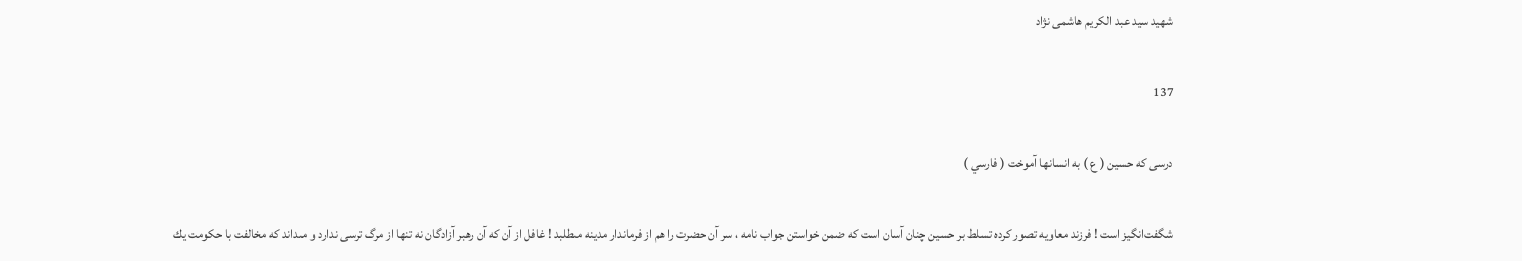شهيد سيد عبد الكريم هاشمى نژاد

137

درسى كه حسين ( ع ) به انسانها آموخت ( فارسي )

شگفت‌انگيز است ! فرزند معاويه تصور كرده تسلط بر حسين چنان آسان است كه ضمن خواستن جواب نامه ، سر آن حضرت را هم از فرماندار مدينه مىطلبد ! غافل از آن كه آن رهبر آزادگان نه تنها از مرگ ترسى ندارد و مىداند كه مخالفت با حكومت يك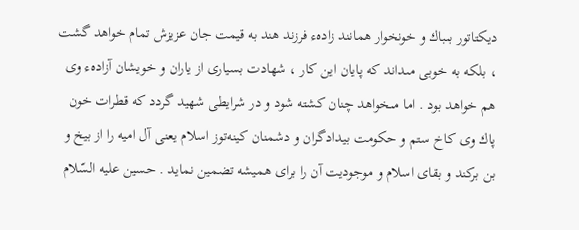ديكتاتور بىباك و خونخوار همانند زادهء فرزند هند به قيمت جان عزيزش تمام خواهد گشت ، بلكه به خوبى مىداند كه پايان اين كار ، شهادت بسيارى از ياران و خويشان آزادهء وى هم خواهد بود . اما مىخواهد چنان كشته شود و در شرايطى شهيد گردد كه قطرات خون پاك وى كاخ ستم و حكومت بيدادگران و دشمنان كينه‌توز اسلام يعنى آل اميه را از بيخ و بن بركند و بقاى اسلام و موجوديت آن را براى هميشه تضمين نمايد . حسين عليه السّلام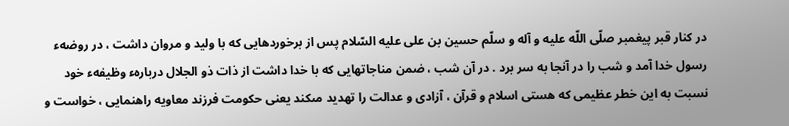در كنار قبر پيغمبر صلّى اللّه عليه و آله و سلّم حسين بن على عليه السّلام پس از برخوردهايى كه با وليد و مروان داشت ، در روضهء رسول خدا آمد و شب را در آنجا به سر برد . در آن شب ، ضمن مناجاتهايى كه با خدا داشت از ذات ذو الجلال دربارهء وظيفهء خود نسبت به اين خطر عظيمى كه هستى اسلام و قرآن ، آزادى و عدالت را تهديد مىكند يعنى حكومت فرزند معاويه راهنمايى ، خواست و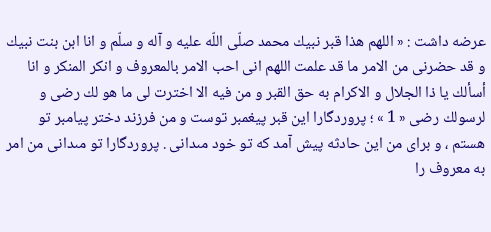عرضه داشت : « اللهم هذا قبر نبيك محمد صلّى اللّه عليه و آله و سلّم و انا ابن بنت نبيك و قد حضرنى من الامر ما قد علمت اللهم انى احب الامر بالمعروف و انكر المنكر و انا أسألك يا ذا الجلال و الاكرام به حق القبر و من فيه الا اخترت لى ما هو لك رضى و لرسولك رضى « 1 » ؛ پروردگارا اين قبر پيغمبر توست و من فرزند دختر پيامبر تو هستم ، و براى من اين حادثه پيش آمد كه تو خود مىدانى . پروردگارا تو مىدانى من امر به معروف را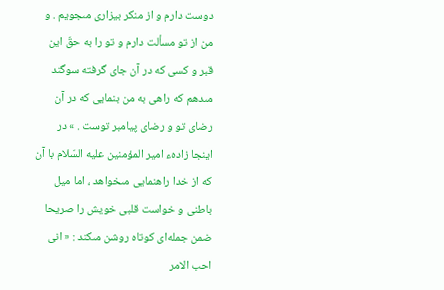دوست دارم و از منكر بيزارى مىجويم . و من از تو مسألت دارم و تو را به حقّ اين قبر و كسى كه در آن جاى گرفته سوگند مىدهم كه راهى به من بنمايى كه در آن رضاى تو و رضاى پيامبر توست . » در اينجا زادهء امير المؤمنين عليه السّلام با آن كه از خدا راهنمايى مىخواهد ، اما ميل باطنى و خواست قلبى خويش را صريحا ضمن جمله‌اى كوتاه روشن مىكند : « انى احب الامر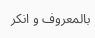بالمعروف و انكر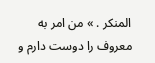المنكر . » من امر به معروف را دوست دارم و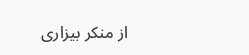از منكر بيزارى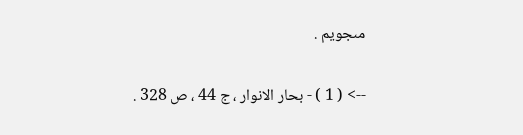مىجويم .

--> ( 1 ) - بحار الانوار ، ج 44 ، ص 328 .